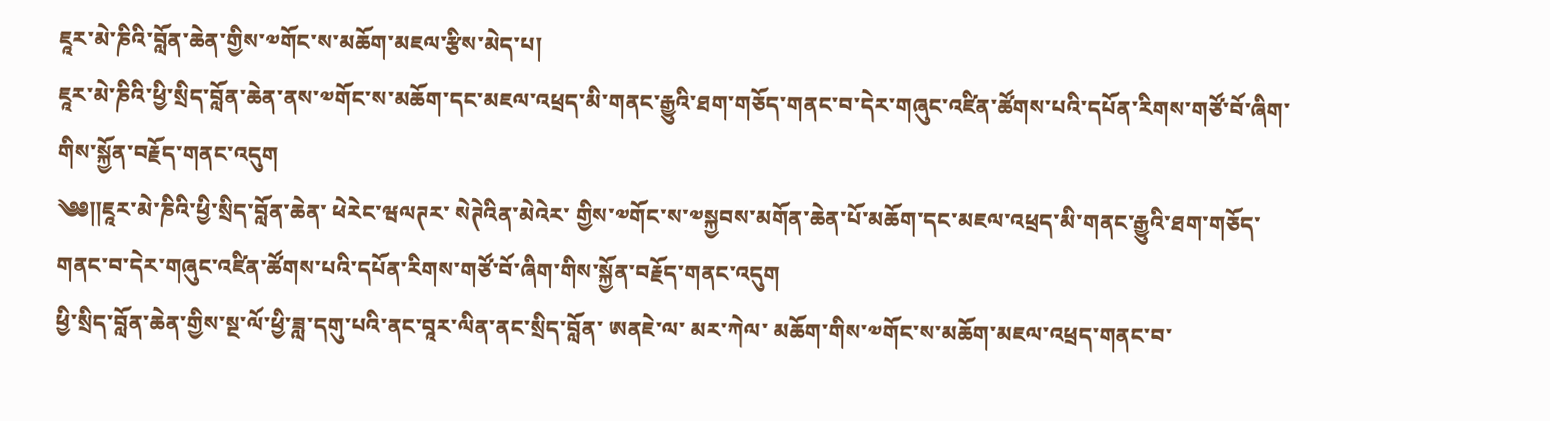ཇཱར་མེ་ཎིའི་བློན་ཆེན་གྱིས་༧གོང་ས་མཆོག་མཇལ་རྩིས་མེད་པ།
ཇཱར་མེ་ཎིའི་ཕྱི་སྲིད་བློན་ཆེན་ནས་༧གོང་ས་མཆོག་དང་མཇལ་འཕྲད་མི་གནང་རྒྱུའི་ཐག་གཅོད་གནང་བ་དེར་གཞུང་འཛིན་ཚོགས་པའི་དཔོན་རིགས་གཙོ་བོ་ཞིག་གིས་སྐྱོན་བརྗོད་གནང་འདུག
༄༅༎ཇཱར་མེ་ཎིའི་ཕྱི་སྲིད་བློན་ཆེན་ ཕེརེང་ཝལཊར་ སེཊེའིན་མེའེར་ གྱིས་༧གོང་ས་༧སྐྱབས་མགོན་ཆེན་པོ་མཆོག་དང་མཇལ་འཕྲད་མི་གནང་རྒྱུའི་ཐག་གཅོད་གནང་བ་དེར་གཞུང་འཛིན་ཚོགས་པའི་དཔོན་རིགས་གཙོ་བོ་ཞིག་གིས་སྐྱོན་བརྗོད་གནང་འདུག
ཕྱི་སྲིད་བློན་ཆེན་གྱིས་སྔ་ལོ་ཕྱི་ཟླ་དགུ་པའི་ནང་བཱར་ལིན་ནང་སྲིད་བློན་ ཨནཇེ་ལ་ མར་ཀེལ་ མཆོག་གིས་༧གོང་ས་མཆོག་མཇལ་འཕྲད་གནང་བ་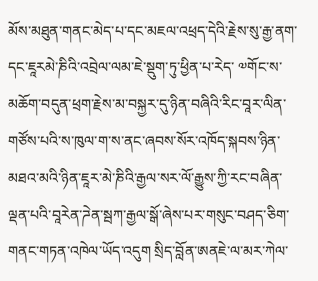མོས་མཐུན་གནང་མེད་པ་དང་མཇལ་འཕྲད་དེའི་རྗེས་སུ་རྒྱ་ནག་དང་ཇཱརམེ་ཎིའི་འབྲེལ་ལམ་ཇེ་སྡུག་ཏུ་ཕྱིན་པ་རེད་ ༧གོང་ས་མཆོག་བདུན་ཕྲག་རྗེས་མ་བསྐྱར་དུ་ཉིན་བཞིའི་རིང་བཱར་ལིན་གཙོས་པའི་ས་ཁུལ་ག་ས་ནང་ཞབས་སོར་འཁོད་སྐབས་ཉིན་མཐའ་མའི་ཉིན་ཇཱར་མེ་ཎིའི་རྒྱལ་སར་ལོ་རྒྱུས་ཀྱི་རང་བཞིན་ལྡན་པའི་བཱརེན་ཌེན་སྦཀ་རྒྱལ་སྒོ་ཞེས་པར་གསུང་བཤད་ཅིག་གནང་གཏན་འཁེལ་ཡོད་འདུག སྲིད་བློན་ཨནཇེ་ལ་མར་ཀེལ་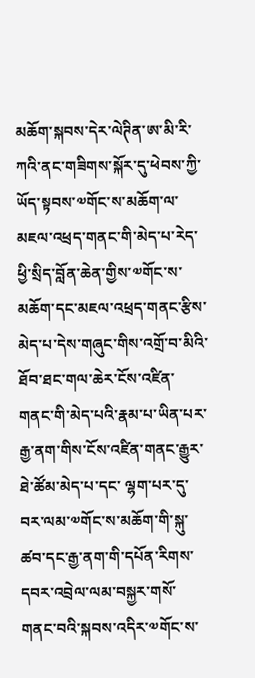མཆོག་སྐབས་དེར་ལེཊིན་ཨ་མི་རི་ཀའི་ནང་གཟིགས་སྐོར་དུ་ཕེབས་ཀྱི་ཡོད་སྟབས་༧གོང་ས་མཆོག་ལ་མཇལ་འཕྲད་གནང་གི་མེད་པ་རེད་ ཕྱི་སྲིད་བློན་ཆེན་གྱིས་༧གོང་ས་མཆོག་དང་མཇལ་འཕྲད་གནང་རྩིས་མེད་པ་དེས་གཞུང་གིས་འགྲོ་བ་མིའི་ཐོབ་ཐང་གལ་ཆེར་ངོས་འཛིན་གནང་གི་མེད་པའི་རྣམ་པ་ཡིན་པར་རྒྱ་ནག་གིས་ངོས་འཛིན་གནང་རྒྱུར་ཐེ་ཚོམ་མེད་པ་དང་ ལྷག་པར་དུ་བར་ལམ་༧གོང་ས་མཆོག་གི་སྐུ་ཚབ་དང་རྒྱ་ནག་གི་དཔོན་རིགས་དབར་འབྲེལ་ལམ་བསྐྱར་གསོ་གནང་བའི་སྐབས་འདིར་༧གོང་ས་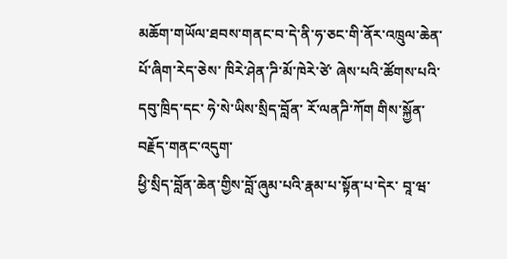མཆོག་གཡོལ་ཐབས་གནང་བ་དེ་ནི་ཧ་ཅང་གི་ནོར་འཁྲུལ་ཆེན་པོ་ཞིག་རེད་ཅེས་ ཁིརེ་ཤེན་ཌི་མོ་ཁེརེ་ཙེ་ ཞེས་པའི་ཚོགས་པའི་དབུ་ཁྲིད་དང་ ཧེ་སེ་ཡིས་སྲིད་བློན་ རོ་ལནཌི་ཀོག གིས་སྐྱོན་བརྗོད་གནང་འདུག་
ཕྱི་སྲིད་བློན་ཆེན་གྱིས་བློ་ཞུམ་པའི་རྣམ་པ་སྟོན་པ་དེར་ བཱ་ཝ་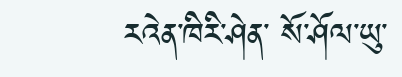རའེན་ཁིརི་ཤེན་ སོ་ཤོལ་ཡུ་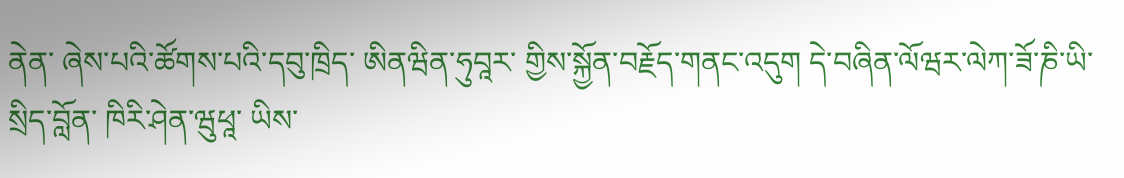ནེན་ ཞེས་པའི་ཚོགས་པའི་དབུ་ཁྲིད་ ཨིནཝིན་ཧུབཱར་ གྱིས་སྐྱོན་བརྗོད་གནང་འདུག དེ་བཞིན་ལོཝར་ལེཀ་ཟོ་ཎི་ཡི་སྲིད་བློན་ ཁིརི་ཤེན་ཝུཕཱ་ ཡིས་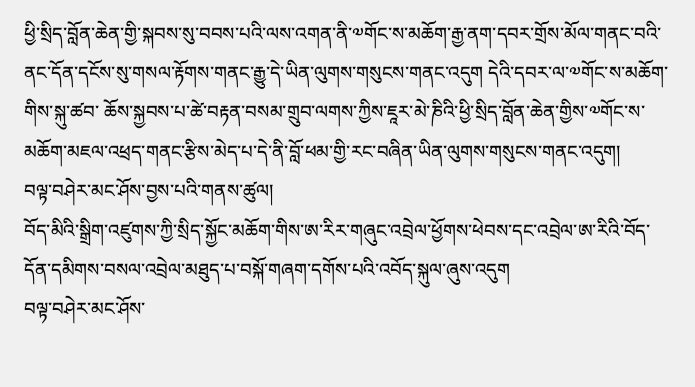ཕྱི་སྲིད་བློན་ཆེན་གྱི་སྐབས་སུ་བབས་པའི་ལས་འགན་ནི་༧གོང་ས་མཆོག་རྒྱ་ནག་དབར་གྲོས་མོལ་གནང་བའི་ནང་དོན་དངོས་སུ་གསལ་རྟོགས་གནང་རྒྱུ་དེ་ཡིན་ལུགས་གསུངས་གནང་འདུག དེའི་དབར་ལ་༧གོང་ས་མཆོག་གིས་སྐུ་ཚབ་ ཆོས་སྐྱབས་པ་ཚེ་བརྟན་བསམ་གྲུབ་ལགས་ཀྱིས་ཇཱར་མེ་ཎིའི་ཕྱི་སྲིད་བློན་ཆེན་གྱིས་༧གོང་ས་མཆོག་མཇལ་འཕྲད་གནང་རྩིས་མེད་པ་དེ་ནི་བློ་ཕམ་གྱི་རང་བཞིན་ཡིན་ལུགས་གསུངས་གནང་འདུག།
བལྟ་བཤེར་མང་ཤོས་བྱས་པའི་གནས་ཚུལ།
བོད་མིའི་སྒྲིག་འཛུགས་ཀྱི་སྲིད་སྐྱོང་མཆོག་གིས་ཨ་རིར་གཞུང་འབྲེལ་ཕྱོགས་ཕེབས་དང་འབྲེལ་ཨ་རིའི་བོད་དོན་དམིགས་བསལ་འབྲེལ་མཐུད་པ་བསྐོ་གཞག་དགོས་པའི་འབོད་སྐུལ་ཞུས་འདུག
བལྟ་བཤེར་མང་ཤོས་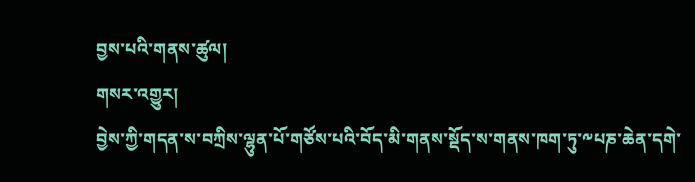བྱས་པའི་གནས་ཚུལ།
གསར་འགྱུར།
བྱེས་ཀྱི་གདན་ས་བཀྲིས་ལྷུན་པོ་གཙོས་པའི་བོད་མི་གནས་སྡོད་ས་གནས་ཁག་ཏུ་༸པཎ་ཆེན་དགེ་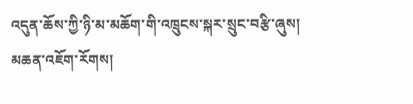འདུན་ཆོས་ཀྱི་ཉི་མ་མཆོག་གི་འཁྲུངས་སྐར་སྲུང་བརྩི་ཞུས།
མཆན་འཇོག་རོགས།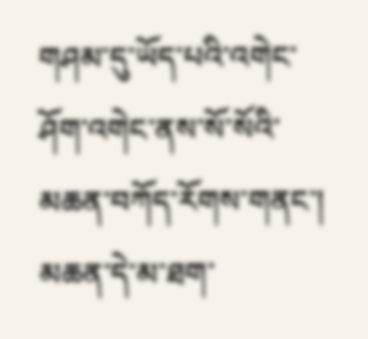གཤམ་དུ་ཡོད་པའི་འགེང་ཤོག་འགེང་ནས་སོ་སོའི་མཆན་བཀོད་རོགས་གནང་། མཆན་དེ་མ་ཐག་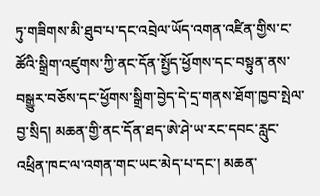ཏུ་གཟིགས་མི་ཐུབ་པ་དང་འབྲེལ་ཡོད་འགན་འཛིན་གྱིས་ང་ཚོའི་སྒྲིག་འཛུགས་ཀྱི་ནང་དོན་སྤྱོད་ཕྱོགས་དང་བསྟུན་ནས་བསྒྱུར་བཅོས་དང་ཕྱོགས་སྒྲིག་བྱེད་དེ་དྲ་གནས་ཐོག་ཁྱབ་སྤེལ་བྱ་སྲིད། མཆན་གྱི་ནང་དོན་ཐད་ཨེ་ཤེ་ཡ་རང་དབང་རླུང་འཕྲིན་ཁང་ལ་འགན་གང་ཡང་མེད་པ་དང་། མཆན་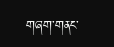གཞག་གནང་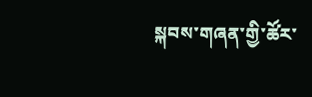སྐབས་གཞན་གྱི་ཚོར་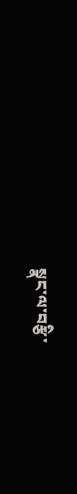སྣང་ལ་བརྩི་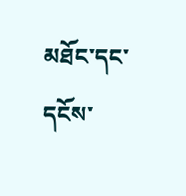མཐོང་དང་དངོས་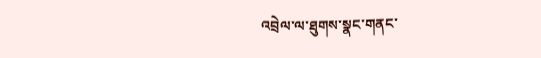འབྲེལ་ལ་ཐུགས་སྣང་གནང་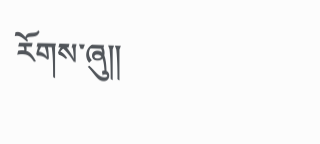རོགས་ཞུ༎